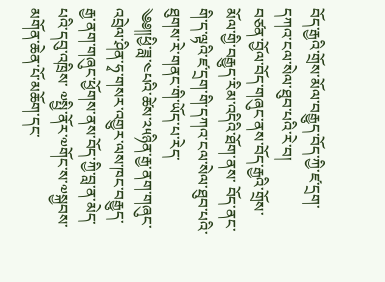བོད་རྒྱའི་གྲོས་མོལ་བརྒྱུད་བོད་ཀྱི་ཛ་དྲག་དཀའ་ངལ་སེལ་ཐུབ་པའི་རེ་བ།
བཙན་བྱོལ་བོད་གཞུང་ནས་བོད་རྒྱའི་གྲོས་མོལ་གྱི་བརྒྱུད་རིམ་འདིའི་ཐོག་ནས་ བོད་ནང་གི་ད་ལྟའི་ཛ་དྲག་གི་དཀའ་ངལ་སེལ་ཐུབ་པའི་ཐུགས་རེ་གནང་གི་ཡོད་པ་རེད་
༄༅༎ཕྱི་ཟླ་༤པའི་ཚེས་༢༥ཉིན་རྒྱ་ནག་གཞུང་འབྲེལ་ཤིན་ཧྭ་གསར་འགྱུར་ལས་ཁང་བརྒྱུད་རྒྱ་ནག་གཞུང་ཕྱོགས་ནས་བོད་ཀྱི་བླ་ན་མེད་པའི་དབུ་འཁྲིས་ ༧སྤྱི་ནོར་༧གོང་ས་༧སྐྱབས་མགོན་ཆེན་པོ་མཆོག་དང་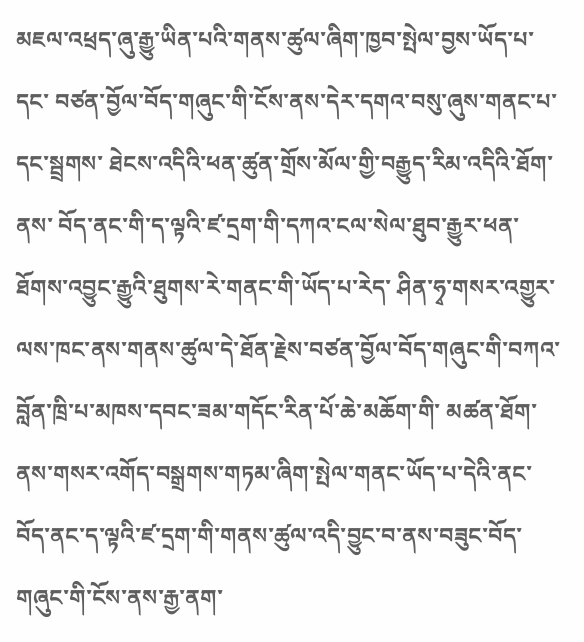མཇལ་འཕྲད་ཞུ་རྒྱུ་ཡིན་པའི་གནས་ཚུལ་ཞིག་ཁྱབ་སྤེལ་བྱས་ཡོད་པ་དང་ བཙན་བྱོལ་བོད་གཞུང་གི་ངོས་ནས་དེར་དགའ་བསུ་ཞུས་གནང་པ་དང་སྦྲགས་ ཐེངས་འདིའི་ཕན་ཚུན་གྲོས་མོལ་གྱི་བརྒྱུད་རིམ་འདིའི་ཐོག་ནས་ བོད་ནང་གི་ད་ལྟའི་ཛ་དྲག་གི་དཀའ་ངལ་སེལ་ཐུབ་རྒྱུར་ཕན་ཐོགས་འབྱུང་རྒྱུའི་ཐུགས་རེ་གནང་གི་ཡོད་པ་རེད་ ཤིན་ཧྭ་གསར་འགྱུར་ལས་ཁང་ནས་གནས་ཚུལ་དེ་ཐོན་རྗེས་བཙན་བྱོལ་བོད་གཞུང་གི་བཀའ་བློན་ཁྲི་པ་མཁས་དབང་ཟམ་གདོང་རིན་པོ་ཆེ་མཆོག་གི་ མཚན་ཐོག་ནས་གསར་འགོད་བསྒྲགས་གཏམ་ཞིག་སྤེལ་གནང་ཡོད་པ་དེའི་ནང་ བོད་ནང་ད་ལྟའི་ཛ་དྲག་གི་གནས་ཚུལ་འདི་བྱུང་བ་ནས་བཟུང་བོད་གཞུང་གི་ངོས་ནས་རྒྱ་ནག་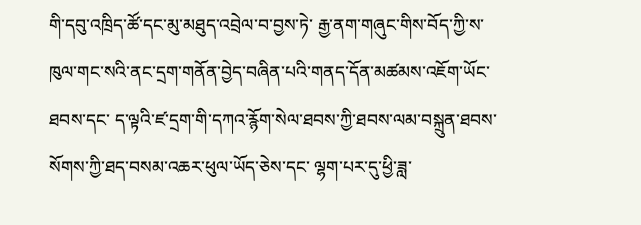གི་དབུ་འཁྲིད་ཚོ་དང་མུ་མཐུད་འབྲེལ་བ་བྱས་ཏེ་ རྒྱ་ནག་གཞུང་གིས་བོད་ཀྱི་ས་ཁུལ་གང་སའི་ནང་དྲག་གནོན་བྱེད་བཞིན་པའི་གནད་དོན་མཚམས་འཇོག་ཡོང་ཐབས་དང་ ད་ལྟའི་ཛ་དྲག་གི་དཀའ་རྙོག་སེལ་ཐབས་ཀྱི་ཐབས་ལམ་བསྐྲུན་ཐབས་སོགས་ཀྱི་ཐད་བསམ་འཆར་ཕུལ་ཡོད་ཅེས་དང་ ལྷག་པར་དུ་ཕྱི་ཟླ་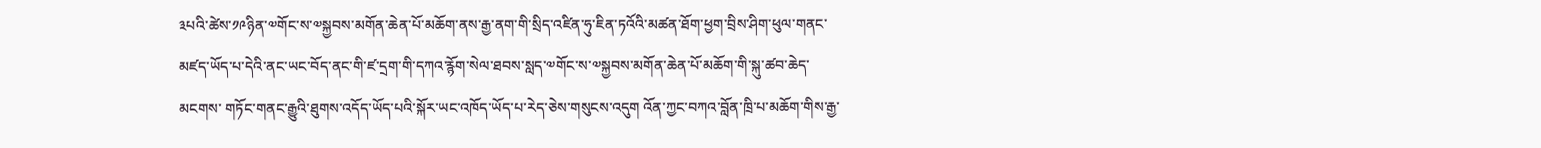༣པའི་ཚེས་༡༩ཉིན་༧གོང་ས་༧སྐྱབས་མགོན་ཆེན་པོ་མཆོག་ནས་རྒྱ་ནག་གི་སྲིད་འཛིན་ཧུ་ཇིན་ཏའོའི་མཚན་ཐོག་ཕྱག་བྲིས་ཤིག་ཕུལ་གནང་ མཛད་ཡོད་པ་དེའི་ནང་ཡང་བོད་ནང་གི་ཛ་དྲག་གི་དཀའ་རྙོག་སེལ་ཐབས་སླད་༧གོང་ས་༧སྐྱབས་མགོན་ཆེན་པོ་མཆོག་གི་སྐུ་ཚབ་ཆེད་མངགས་ གཏོང་གནང་རྒྱུའི་ཐུགས་འདོད་ཡོད་པའི་སྐོར་ཡང་འཁོད་ཡོད་པ་རེད་ཅེས་གསུངས་འདུག འོན་ཀྱང་བཀའ་བློན་ཁྲི་པ་མཆོག་གིས་རྒྱ་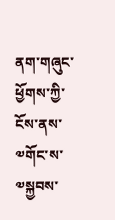ནག་གཞུང་ཕྱོགས་ཀྱི་ངོས་ནས་༧གོང་ས་༧སྐྱབས་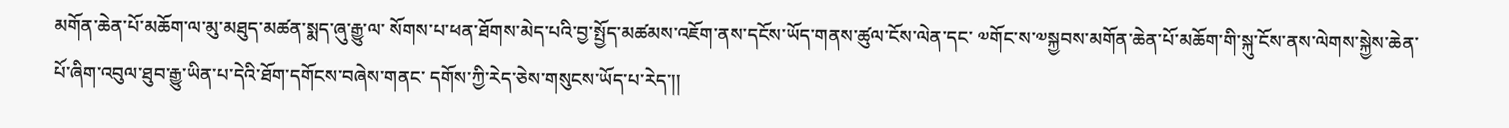མགོན་ཆེན་པོ་མཆོག་ལ་མུ་མཐུད་མཚན་སྨད་ཞུ་རྒྱུ་ལ་ སོགས་པ་ཕན་ཐོགས་མེད་པའི་བྱ་སྤྱོད་མཚམས་འཇོག་ནས་དངོས་ཡོད་གནས་ཚུལ་ངོས་ལེན་དང་ ༧གོང་ས་༧སྐྱབས་མགོན་ཆེན་པོ་མཆོག་གི་སྐུ་ངོས་ནས་ལེགས་སྐྱེས་ཆེན་པོ་ཞིག་འབུལ་ཐུབ་རྒྱུ་ཡིན་པ་དེའི་ཐོག་དགོངས་བཞེས་གནང་ དགོས་ཀྱི་རེད་ཅེས་གསུངས་ཡོད་པ་རེད་།།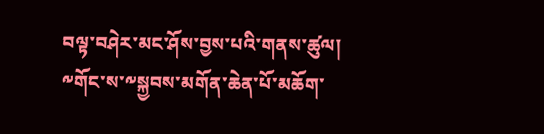བལྟ་བཤེར་མང་ཤོས་བྱས་པའི་གནས་ཚུལ།
༸གོང་ས་༸སྐྱབས་མགོན་ཆེན་པོ་མཆོག་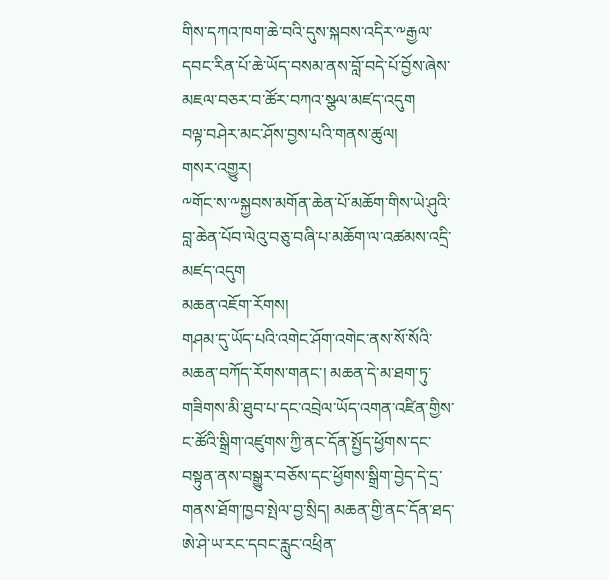གིས་དཀའ་ཁག་ཆེ་བའི་དུས་སྐབས་འདིར་༸རྒྱལ་དབང་རིན་པོ་ཆེ་ཡོད་བསམ་ནས་བློ་བདེ་པོ་བྱོས་ཞེས་མཇལ་བཅར་བ་ཚོར་བཀའ་སྩལ་མཛད་འདུག
བལྟ་བཤེར་མང་ཤོས་བྱས་པའི་གནས་ཚུལ།
གསར་འགྱུར།
༸གོང་ས་༸སྐྱབས་མགོན་ཆེན་པོ་མཆོག་གིས་ཡེ་ཤུའི་བླ་ཆེན་པོབ་ལེའུ་བཅུ་བཞི་པ་མཆོག་ལ་འཚམས་འདྲི་མཛད་འདུག
མཆན་འཇོག་རོགས།
གཤམ་དུ་ཡོད་པའི་འགེང་ཤོག་འགེང་ནས་སོ་སོའི་མཆན་བཀོད་རོགས་གནང་། མཆན་དེ་མ་ཐག་ཏུ་གཟིགས་མི་ཐུབ་པ་དང་འབྲེལ་ཡོད་འགན་འཛིན་གྱིས་ང་ཚོའི་སྒྲིག་འཛུགས་ཀྱི་ནང་དོན་སྤྱོད་ཕྱོགས་དང་བསྟུན་ནས་བསྒྱུར་བཅོས་དང་ཕྱོགས་སྒྲིག་བྱེད་དེ་དྲ་གནས་ཐོག་ཁྱབ་སྤེལ་བྱ་སྲིད། མཆན་གྱི་ནང་དོན་ཐད་ཨེ་ཤེ་ཡ་རང་དབང་རླུང་འཕྲིན་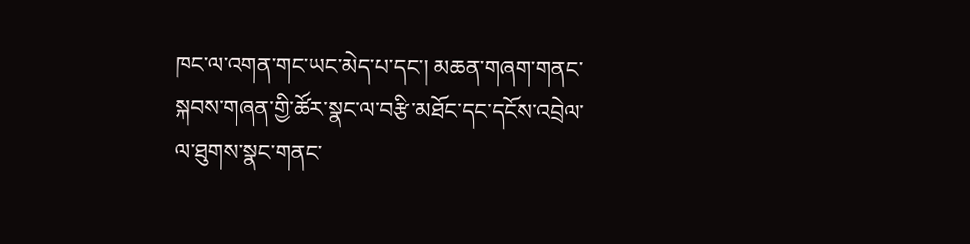ཁང་ལ་འགན་གང་ཡང་མེད་པ་དང་། མཆན་གཞག་གནང་སྐབས་གཞན་གྱི་ཚོར་སྣང་ལ་བརྩི་མཐོང་དང་དངོས་འབྲེལ་ལ་ཐུགས་སྣང་གནང་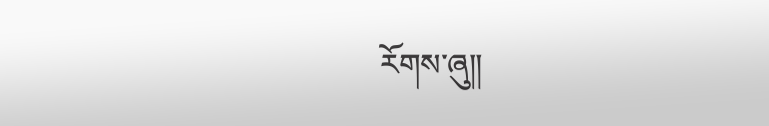རོགས་ཞུ༎